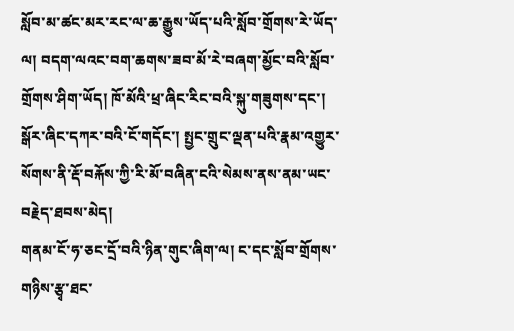སློབ་མ་ཚང་མར་རང་ལ་ཆ་རྒྱུས་ཡོད་པའི་སློབ་གྲོགས་རེ་ཡོད་ལ། བདག་ལའང་བག་ཆགས་ཟབ་མོ་རེ་བཞག་མྱོང་བའི་སློབ་གྲོགས་ཤིག་ཡོད། ཁོ་མོའི་ཕྲ་ཞིང་རིང་བའི་སྐུ་གཟུགས་དང་། སྒོར་ཞིང་དཀར་བའི་ངོ་གདོང་། སྤྱང་གྲུང་ལྡན་པའི་རྣམ་འགྱུར་སོགས་ནི་རྡོ་བརྐོས་ཀྱི་རི་མོ་བཞིན་ངའི་སེམས་ནས་ནམ་ཡང་བརྗེད་ཐབས་མེད།
གནམ་ངོ་ཧ་ཅང་དྲོ་བའི་ཉིན་གུང་ཞིག་ལ། ང་དང་སློབ་གྲོགས་གཉིས་རྩྭ་ཐང་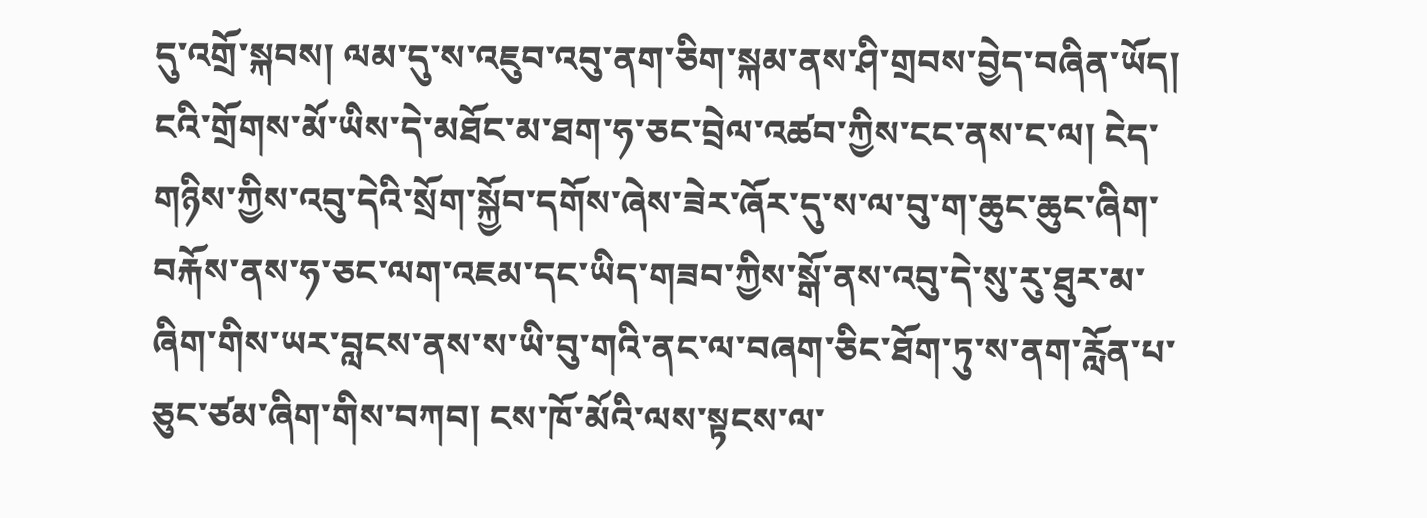དུ་འགྲོ་སྐབས། ལམ་དུ་ས་འཇུབ་འབུ་ནག་ཅིག་སྐམ་ནས་ཤི་གྲབས་བྱེད་བཞིན་ཡོད། ངའི་གྲོགས་མོ་ཡིས་དེ་མཐོང་མ་ཐག་ཧ་ཅང་བྲེལ་འཚབ་ཀྱིས་ངང་ནས་ང་ལ། ངེད་གཉིས་ཀྱིས་འབུ་དེའི་སྲོག་སྐྱོབ་དགོས་ཞེས་ཟེར་ཞོར་དུ་ས་ལ་བུ་ག་ཆུང་ཆུང་ཞིག་བརྐོས་ནས་ཧ་ཅང་ལག་འཇམ་དང་ཡིད་གཟབ་ཀྱིས་སྒོ་ནས་འབུ་དེ་སུ་རུ་ཐུར་མ་ཞིག་གིས་ཡར་བླངས་ནས་ས་ཡི་བུ་གའི་ནང་ལ་བཞག་ཅིང་ཐོག་ཏུ་ས་ནག་རློན་པ་ཅུང་ཙམ་ཞིག་གིས་བཀབ། ངས་ཁོ་མོའི་ལས་སྟངས་ལ་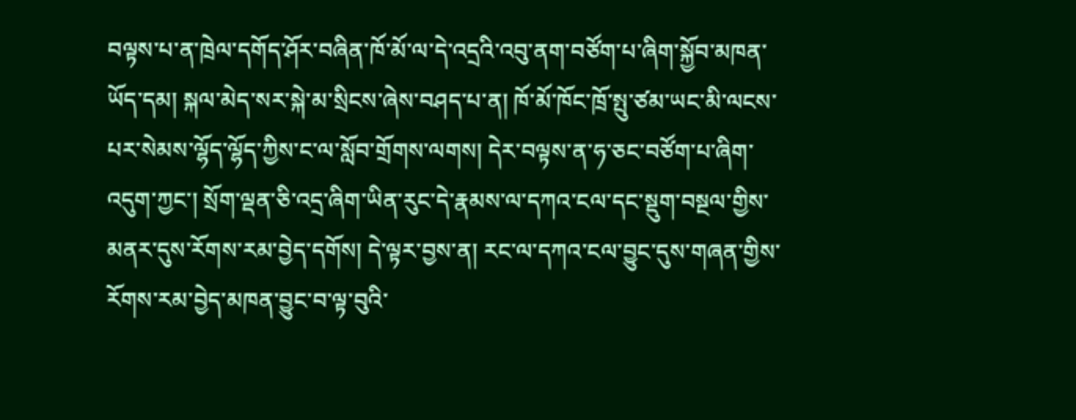བལྟས་པ་ན་ཁྲེལ་དགོད་ཤོར་བཞིན་ཁོ་མོ་ལ་དེ་འདྲའི་འབུ་ནག་བཙོག་པ་ཞིག་སྐྱོབ་མཁན་ཡོད་དམ། སྐལ་མེད་སར་སྐེ་མ་སྲིངས་ཞེས་བཤད་པ་ན། ཁོ་མོ་ཁོང་ཁྲོ་སྤུ་ཙམ་ཡང་མི་ལངས་པར་སེམས་ལྷོད་ལྷོད་ཀྱིས་ང་ལ་སློབ་གྲོགས་ལགས། དེར་བལྟས་ན་ཧ་ཅང་བཙོག་པ་ཞིག་འདུག་ཀྱང་། སྲོག་ལྡན་ཅི་འདྲ་ཞིག་ཡིན་རུང་དེ་རྣམས་ལ་དཀའ་ངལ་དང་སྡུག་བསྔལ་གྱིས་མནར་དུས་རོགས་རམ་བྱེད་དགོས། དེ་ལྟར་བྱས་ན། རང་ལ་དཀའ་ངལ་བྱུང་དུས་གཞན་གྱིས་རོགས་རམ་བྱེད་མཁན་བྱུང་བ་ལྟ་བུའི་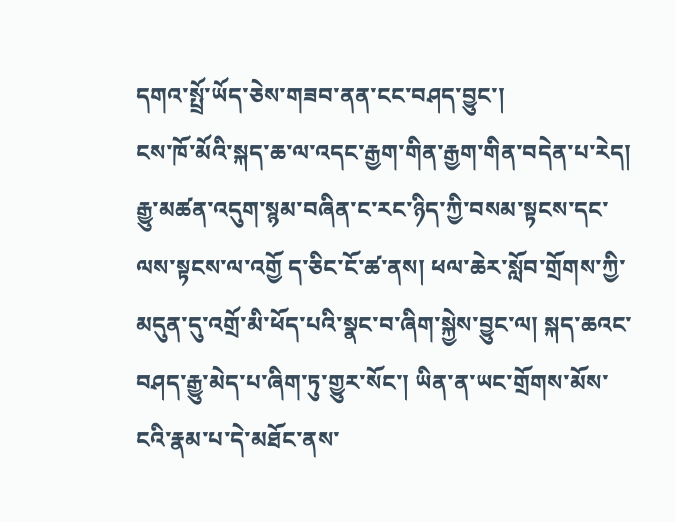དགའ་སྤྲོ་ཡོད་ཅེས་གཟབ་ནན་ངང་བཤད་བྱུང་།
ངས་ཁོ་མོའི་སྐད་ཆ་ལ་འདང་རྒྱག་གིན་རྒྱག་གིན་བདེན་པ་རེད། རྒྱུ་མཚན་འདུག་སྙམ་བཞིན་ང་རང་ཉིད་ཀྱི་བསམ་སྟངས་དང་ལས་སྟངས་ལ་འགྱོ ད་ཅིང་ངོ་ཚ་ནས། ཕལ་ཆེར་སློབ་གྲོགས་ཀྱི་མདུན་དུ་འགྲོ་མི་ཕོད་པའི་སྣང་བ་ཞིག་སྐྱེས་བྱུང་ལ། སྐད་ཆའང་བཤད་རྒྱུ་མེད་པ་ཞིག་ཏུ་གྱུར་སོང་། ཡིན་ན་ཡང་གྲོགས་མོས་ངའི་རྣམ་པ་དེ་མཐོང་ནས་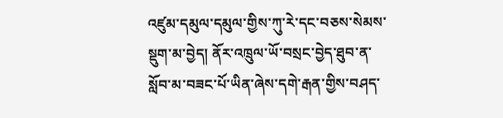འཛུམ་དམུལ་དམུལ་གྱིས་ཀུ་རེ་དང་བཅས་སེམས་སྡུག་མ་བྱེད། ནོར་འཁྲུལ་ཡོ་བསྲང་བྱེད་ཐུབ་ན་སློབ་མ་བཟང་པོ་ཡིན་ཞེས་དགེ་རྒན་གྱིས་བཤད་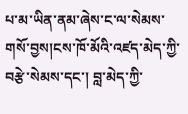པ་མ་ཡིན་ནམ་ཞེས་ང་ལ་སེམས་གསོ་བྱས།ངས་ཁོ་མོའི་འཛད་མེད་ཀྱི་བརྩེ་སེམས་དང་། བླ་མེད་ཀྱི་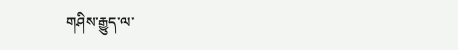གཤིས་རྒྱུད་ལ་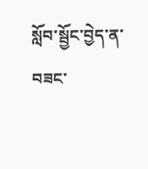སློབ་སྦྱོང་བྱེད་ན་བཟང་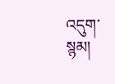འདུག་སྙམ།